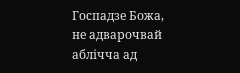Госпадзе Божа, не адварочвай аблічча ад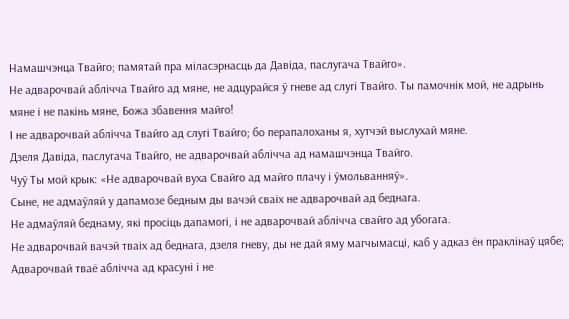Намашчэнца Твайго; памятай пра міласэрнасць да Давіда, паслугача Твайго».
Не адварочвай аблічча Твайго ад мяне, не адцурайся ў гневе ад слугі Твайго. Ты памочнік мой, не адрынь мяне і не пакінь мяне, Божа збавення майго!
І не адварочвай аблічча Твайго ад слугі Твайго; бо перапалоханы я, хутчэй выслухай мяне.
Дзеля Давіда, паслугача Твайго, не адварочвай аблічча ад намашчэнца Твайго.
Чуў Ты мой крык: «Не адварочвай вуха Свайго ад майго плачу і ўмольванняў».
Сыне, не адмаўляй у дапамозе бедным ды вачэй сваіх не адварочвай ад беднага.
Не адмаўляй беднаму, які просіць дапамогі, і не адварочвай аблічча свайго ад убогага.
Не адварочвай вачэй тваіх ад беднага, дзеля гневу, ды не дай яму магчымасці, каб у адказ ён праклінаў цябе;
Адварочвай тваё аблічча ад красуні і не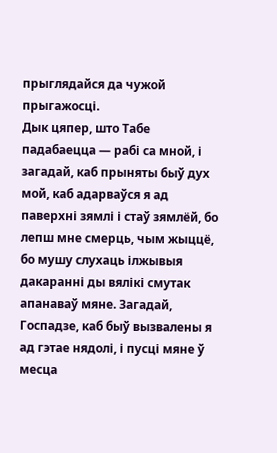прыглядайся да чужой прыгажосці.
Дык цяпер, што Табе падабаецца — рабі са мной, і загадай, каб прыняты быў дух мой, каб адарваўся я ад паверхні зямлі і стаў зямлёй, бо лепш мне смерць, чым жыццё, бо мушу слухаць ілжывыя дакаранні ды вялікі смутак апанаваў мяне. Загадай, Госпадзе, каб быў вызвалены я ад гэтае нядолі, і пусці мяне ў месца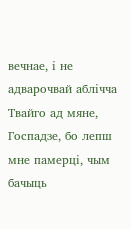вечнае, і не адварочвай аблічча Твайго ад мяне, Госпадзе, бо лепш мне памерці, чым бачыць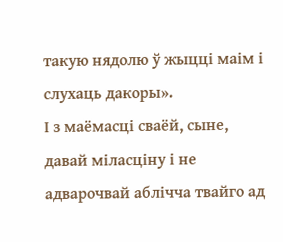такую нядолю ў жыцці маім і слухаць дакоры».
І з маёмасці сваёй, сыне, давай міласціну і не адварочвай аблічча твайго ад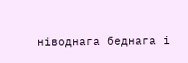ніводнага беднага і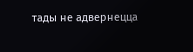тады не адвернецца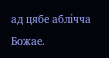ад цябе аблічча Божае.